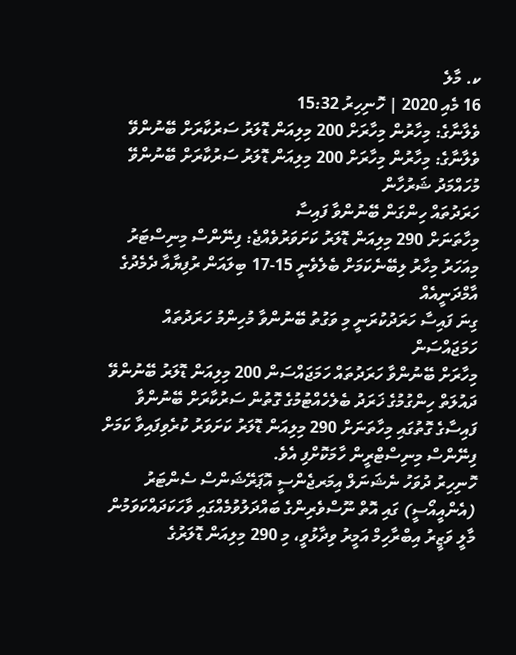ކ. މާލެ
16 މެއި 2020 | ހޮނިހިރު 15:32
ވެލާނާގެ: މިހާރުން މިހާރަށް 200 މިލިއަން ޑޮލަރު ސަރުކާރަށް ބޭނުންވޭ
ވެލާނާގެ: މިހާރުން މިހާރަށް 200 މިލިއަން ޑޮލަރު ސަރުކާރަށް ބޭނުންވޭ
މުހައްމަދު ޝަރުހާން
ހަރަދުތައް ހިންގަން ބޭނުންވާ ފައިސާ
މިހާތަނަށް 290 މިލިއަން ޑޮލަރު ކަށަވަރުވެއްޖެ: ފިނޭންސް މިނިސްޓަރު
މިއަހަރު މިހާރު ލިބޭނެކަމަށް ބެލެވެނީ 15-17 ބިލައަން ރުފިޔާއާ ދެމެދުގެ އާމްދަނީއެއް
ގިނަ ފައިސާ ހަރަދުކުރަނީ މި ވަގުތު ބޭނުންވާ މުހިންމު ހަރަދުތައް ހަމަޖައްސަން
މިހާރަށް ބޭނުންވާ ހަރަދުތައް ހަމަޖައްސަން 200 މިލިއަން ޑޮލަރު ބޭނުންވޭ
ދައުލަތް ހިންގުމުގެ ޚަރަދު ބެލެހެއްޓުމުގެ ގޮތުން ސަރުކާރަށް ބޭނުންވާ ފައިސާގެ ގޮތުގައި މިހާތަނަށް 290 މިލިއަން ޑޮލަރު ކަށަވަރު ކުރެވިފައިވާ ކަމަށް ފިނޭންސް މިނިސްޓްރީން ހާމަކޮށްފި އެވެ.
ހޮނިހިރު ދުވަހު ނެޝަނަލް އިމަރޖެންސީ އޮޕަރޭޝަންސް ސެންޓަރު (އެންއީއޯސީ) ގައި އޮތް ނޫސްވެރިންގެ ބައްދަލުވުމެއްގައި ވާހަކަދައްކަވަމުން މާލީ ވަޒީރު އިބްރާހިމް އަމީރު ވިދާޅުވީ، މި 290 މިލިއަން ޑޮލަރުގެ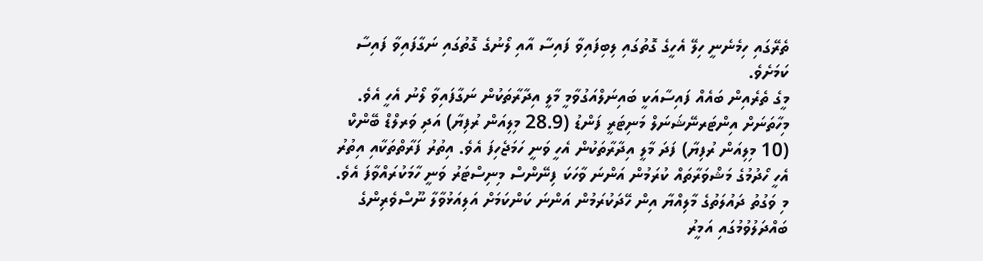ތެރޭގައި ހިމެނެނީ ހިލޭ އެހީގެ ގޮތުގައި ލިބިފައިވާ ފައިސާ އާއި ލޯނުގެ ގޮތުގައި ނަގާފައިވާ ފައިސާ ކަމަށެވެ.
މީގެ ތެރެއިން ބައެއް ފައިސާއަކީ ބައިނަލްއަގުވާމީ މާލީ އިދާރާތަކުން ނަގާފައިވާ ލޯނު އެހީ އެވެ. މިހާތަނަށް އިންޓަރނޭޝަނަލް މަނިޓަރީ ފަންޑު (28.9 މިލިއަން ރުފިޔާ) އަދި ވަރލްޑް ބޭންކް (10 މިލިއަން ރުފިޔާ) ފަދަ މާލީ އިދާރާތަކުން އެހީ ވަނީ ހަމަޖެހިފަ އެވެ. އިތުރު ފަރާތްތަކާއި އިތުރު އެހީ ހޯދުމުގެ މަޝްވަރާތައް ކުރަމުން އަންނަ ވާހަކަ ފިނޭންސް މިނިސްޓަރު ވަނީ ހާމަކުރައްވާފަ އެވެ.
މި ވަގުތު ދައުލަތުގެ މާލިއްޔާ އިން ހޭދަކުރަމުން އަންނަ ކަންކަމަށް އަލިއަޅުވާލާ ނޫސްވެރިންގެ ބައްދަލުވުމުގައި އަމީރު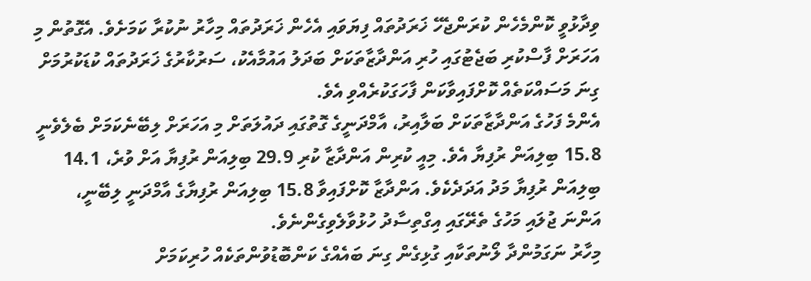ވިދާޅުވީ ކޮންމެހެން ކުރަންޖެހޭ ޚަރަދުތައް ފިޔަވައި އެހެން ޚަރަދުތައް މިހާރު ނުކުރާ ކަމަށެވެ. އެގޮތުން މި އަހަރަށް ފާސްކުރި ބަޖެޓުގައި ހުރި އަންދާޒާތަކަށް ބަދަލު އައުމާއެކު، ސަރުކާރުގެ ޚަރަދުތައް ކުޑަކުރުމަށް ގިނަ މަސައްކަތެއް ކޮށްފައިވާކަން ފާހަގަކުރެއްވި އެވެ.
އެންމެ ފަހުގެ އަންދާޒާތަކަށް ބަލާއިރު، އާމްދަނީގެ ގޮތުގައި ދައުލަތަށް މި އަހަރަށް ލިބޭނެކަމަށް ބެލެވެނީ 15.8 ބިލިއަން ރުފިޔާ އެވެ. މިއީ ކުރިން އަންދާޒާ ކުރި 29.9 ބިލިއަން ރުފިޔާ އަށް ވުރެ، 14.1 ބިލިއަން ރުފިޔާ މަދު އަދަދެކެވެ. އަންދާޒާ ކޮށްފައިވާ 15.8 ބިލިއަން ރުފިޔާގެ އާމްދަނީ ލިބޭނީ، އަންނަ ޖުލައި މަހުގެ ތެރޭގައި އިގްތިސާދު ހުޅުވާލެވިގެންނެވެ.
މިހާރު ނަގަމުންދާ ލޯނުތަކާއި ގުޅިގެން ގިނަ ބައެއްގެ ކަންބޮޑުވުންތަކެއް ހުރިކަމަށް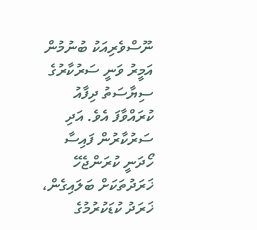ނޫސްވެރިއަކު ބުނުމުން އަމީރު ވަނީ ސަރުކާރުގެ ސިޔާސަތު ދިފާއު ކުރައްވާފަ އެވެ. އަދި ސަރުކާރުން ފައިސާ ހޯދަނީ ކުރަންޖެހޭ ޚަރަދުތަކަށް ބަލައިގެން، ޚަރަދު ކުޑަކުރުމުގެ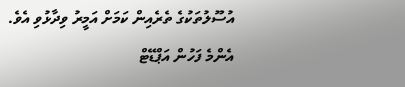އުސޫލުތަކުގެ ތެރެއިން ކަމަށް އަމީރު ވިދާޅުވި އެވެ.
އެންމެ ފަހުން އަޕްޑޭޓް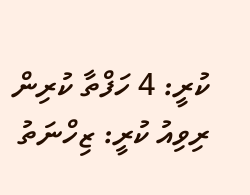ކުރީ: 4 ހަފްތާ ކުރިން
ރިވިއު ކުރީ: ޒިހްނަތު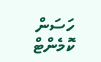ހަސަން
ކޮމެންޓް